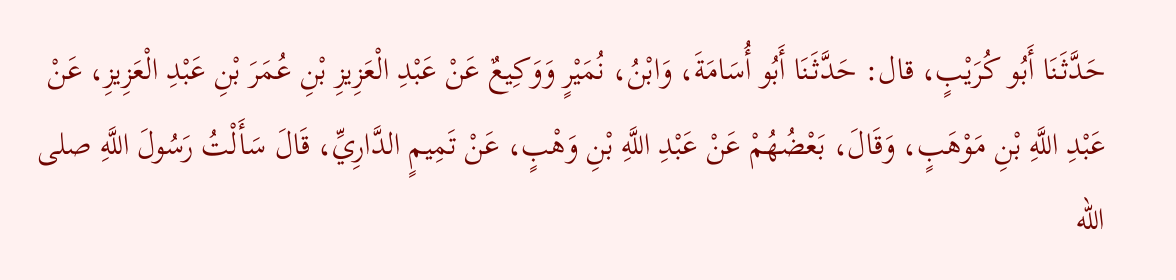حَدَّثَنَا أَبُو كُرَيْبٍ، قال: حَدَّثَنَا أَبُو أُسَامَةَ، وَابْنُ، نُمَيْرٍ وَوَكِيعٌ عَنْ عَبْدِ الْعَزِيزِ بْنِ عُمَرَ بْنِ عَبْدِ الْعَزِيزِ، عَنْ عَبْدِ اللَّهِ بْنِ مَوْهَبٍ، وَقَالَ، بَعْضُهُمْ عَنْ عَبْدِ اللَّهِ بْنِ وَهْبٍ، عَنْ تَمِيمٍ الدَّارِيِّ، قَالَ سَأَلْتُ رَسُولَ اللَّهِ صلى الله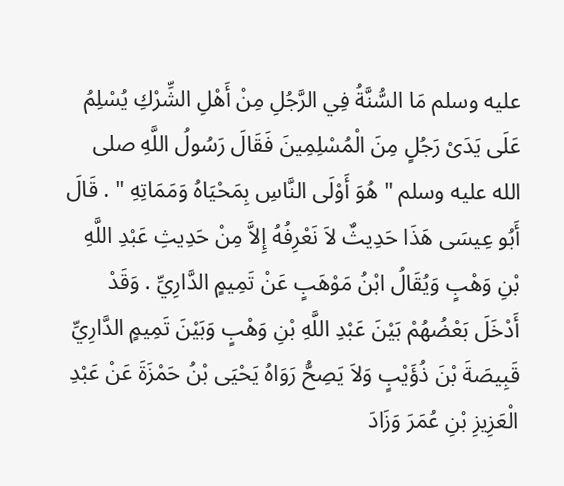عليه وسلم مَا السُّنَّةُ فِي الرَّجُلِ مِنْ أَهْلِ الشِّرْكِ يُسْلِمُ عَلَى يَدَىْ رَجُلٍ مِنَ الْمُسْلِمِينَ فَقَالَ رَسُولُ اللَّهِ صلى الله عليه وسلم " هُوَ أَوْلَى النَّاسِ بِمَحْيَاهُ وَمَمَاتِهِ " . قَالَ أَبُو عِيسَى هَذَا حَدِيثٌ لاَ نَعْرِفُهُ إِلاَّ مِنْ حَدِيثِ عَبْدِ اللَّهِ بْنِ وَهْبٍ وَيُقَالُ ابْنُ مَوْهَبٍ عَنْ تَمِيمٍ الدَّارِيِّ . وَقَدْ أَدْخَلَ بَعْضُهُمْ بَيْنَ عَبْدِ اللَّهِ بْنِ وَهْبٍ وَبَيْنَ تَمِيمٍ الدَّارِيِّ قَبِيصَةَ بْنَ ذُؤَيْبٍ وَلاَ يَصِحُّ رَوَاهُ يَحْيَى بْنُ حَمْزَةَ عَنْ عَبْدِ الْعَزِيزِ بْنِ عُمَرَ وَزَادَ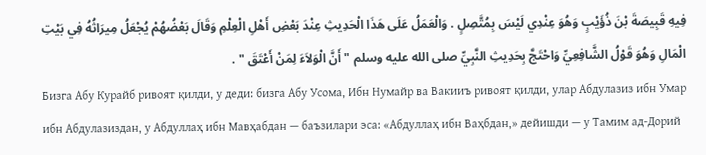فِيهِ قَبِيصَةَ بْنَ ذُؤَيْبٍ وَهُوَ عِنْدِي لَيْسَ بِمُتَّصِلٍ . وَالْعَمَلُ عَلَى هَذَا الْحَدِيثِ عِنْدَ بَعْضِ أَهْلِ الْعِلْمِ وَقَالَ بَعْضُهُمْ يُجْعَلُ مِيرَاثُهُ فِي بَيْتِ الْمَالِ وَهُوَ قَوْلُ الشَّافِعِيِّ وَاحْتَجَّ بِحَدِيثِ النَّبِيِّ صلى الله عليه وسلم " أَنَّ الْوَلاَءَ لِمَنْ أَعْتَقَ " .
Бизга Абу Курайб ривоят қилди, у деди: бизга Абу Усома, Ибн Нумайр ва Вакииъ ривоят қилди, улар Абдулазиз ибн Умар ибн Абдулазиздан, у Абдуллаҳ ибн Мавҳабдан — баъзилари эса: «Абдуллаҳ ибн Ваҳбдан,» дейишди — у Тамим ад-Дорий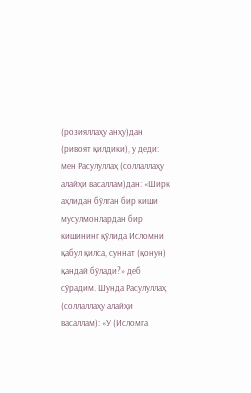(розияллаҳу анҳу)дан (ривоят қилдики), у деди: мен Расулуллаҳ (соллаллаҳу алайҳи васаллам)дан: «Ширк аҳлидан бўлган бир киши мусулмонлардан бир кишининг қўлида Исломни қабул қилса, суннат (қонун) қандай бўлади?» деб сўрадим. Шунда Расулуллаҳ (соллаллаҳу алайҳи васаллам): «У (Исломга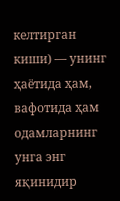келтирган киши) — унинг ҳаётида ҳам, вафотида ҳам одамларнинг унга энг яқинидир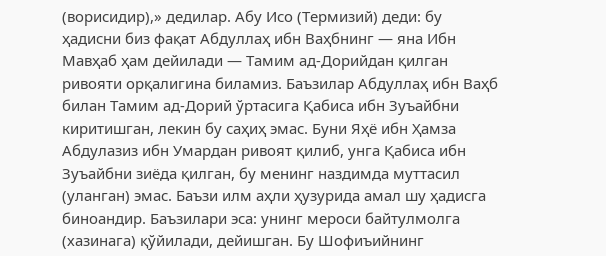(ворисидир),» дедилар. Абу Исо (Термизий) деди: бу ҳадисни биз фақат Абдуллаҳ ибн Ваҳбнинг — яна Ибн Мавҳаб ҳам дейилади — Тамим ад-Дорийдан қилган ривояти орқалигина биламиз. Баъзилар Абдуллаҳ ибн Ваҳб билан Тамим ад-Дорий ўртасига Қабиса ибн Зуъайбни киритишган, лекин бу саҳиҳ эмас. Буни Яҳё ибн Ҳамза Абдулазиз ибн Умардан ривоят қилиб, унга Қабиса ибн Зуъайбни зиёда қилган, бу менинг наздимда муттасил (уланган) эмас. Баъзи илм аҳли ҳузурида амал шу ҳадисга биноандир. Баъзилари эса: унинг мероси байтулмолга (хазинага) қўйилади, дейишган. Бу Шофиъийнинг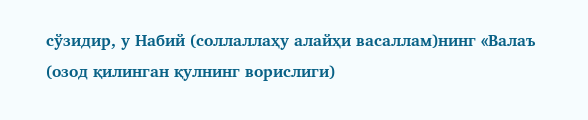сўзидир, у Набий (соллаллаҳу алайҳи васаллам)нинг «Валаъ (озод қилинган қулнинг ворислиги)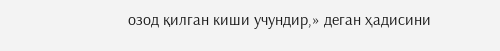озод қилган киши учундир,» деган ҳадисини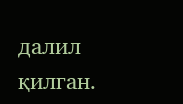далил қилган.